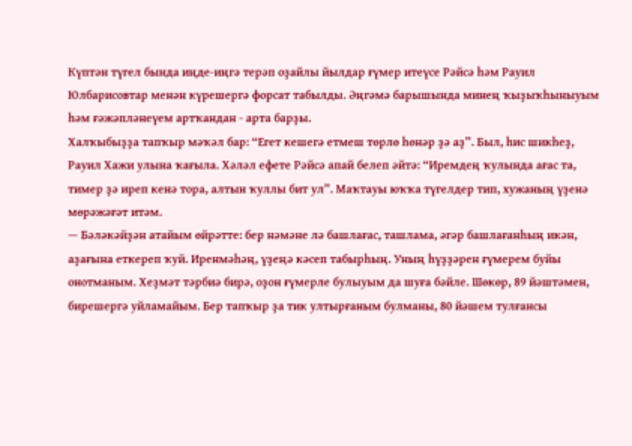Күптән түгел бында иңде-иңгә терәп оҙайлы йылдар ғүмер итеүсе Рәйсә һәм Рауил Юлбарисовтар менән күрешергә форсат табылды. Әңгәмә барышында минең ҡыҙыҡһыныуым һәм ғәжәпләнеүем артҡандан - арта барҙы.
Халҡыбыҙҙа тапҡыр мәҡәл бар: “Егет кешегә етмеш төрлө һөнәр ҙә аҙ”. Был, һис шикһеҙ, Рауил Хажи улына ҡағыла. Хәләл ефете Рәйсә апай белеп әйтә: “Иремдең ҡулында ағас та, тимер ҙә иреп кенә тора, алтын ҡуллы бит ул”. Маҡтауы юҡҡа түгелдер тип, хужаның үҙенә мөрәжәғәт итәм.
— Бәләкәйҙән атайым өйрәтте: бер нәмәне лә башлағас, ташлама, әгәр башлағанһың икән, аҙағына еткереп ҡуй. Иренмәһәң, үҙеңә кәсеп табырһың. Уның һүҙҙәрен ғүмерем буйы онотманым. Хеҙмәт тәрбиә бирә, оҙон ғүмерле булыуым да шуға бәйле. Шөкөр, 89 йәштәмен, бирешергә уйламайым. Бер тапҡыр ҙа тик ултырғаным булманы, 80 йәшем тулғансы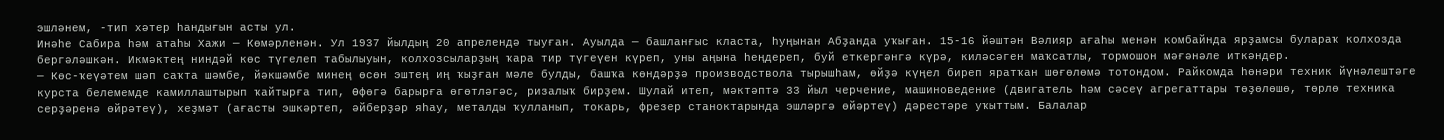эшләнем, -тип хәтер һандығын асты ул.
Инәһе Сабира һәм атаһы Хажи — Көмәрленән. Ул 1937 йылдың 20 апрелендә тыуған. Ауылда — башланғыс класта, һуңынан Абҙанда уҡыған. 15-16 йәштән Вәлияр ағаһы менән комбайнда ярҙамсы булараҡ колхозда бергәләшкән. Икмәктең ниндәй көс түгелеп табылыуын, колхозсыларҙың ҡара тир түгеүен күреп, уны аңына һеңдереп, буй еткергәнгә күрә, киләсәген маҡсатлы, тормошон мәғәнәле иткәндер.
— Көс-ҡеүәтем шәп саҡта шәмбе, йәкшәмбе минең өсөн эштең иң ҡыҙған мәле булды, башҡа көндәрҙә производствола тырышһам, өйҙә күңел биреп яратҡан шөғөлөмә тотондом. Райкомда һөнәри техник йүнәлештәге курста белемемде камиллаштырып ҡайтырға тип, Өфөгә барырға өгөтләгәс, ризалыҡ бирҙем. Шулай итеп, мәктәптә 33 йыл черчение, машиноведение (двигатель һәм сәсеү агрегаттары төҙөлөшө, төрлө техника серҙәренә өйрәтеү), хеҙмәт (ағасты эшкәртеп, әйберҙәр яһау, металды ҡулланып, токарь, фрезер станоктарында эшләргә өйәртеү) дәрестәре уҡыттым. Балалар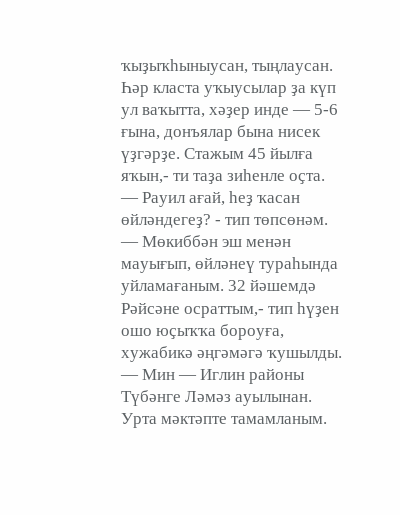ҡыҙыҡһыныусан, тыңлаусан. Һәр класта уҡыусылар ҙа күп ул ваҡытта, хәҙер инде — 5-6 ғына, донъялар бына нисек үҙгәрҙе. Стажым 45 йылға яҡын,- ти таҙа зиһенле оҫта.
— Рауил ағай, һеҙ ҡасан өйләндегеҙ? - тип төпсөнәм.
— Мөкиббән эш менән мауығып, өйләнеү тураһында уйламағаным. 32 йәшемдә Рәйсәне осраттым,- тип һүҙен ошо юҫыҡҡа бороуға, хужабикә әңгәмәгә ҡушылды.
— Мин — Иглин районы Түбәнге Ләмәз ауылынан. Урта мәктәпте тамамланым.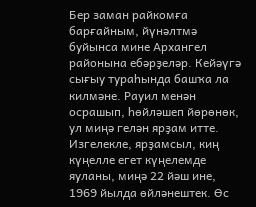Бер заман райкомға барғайным, йүнәлтмә буйынса мине Архангел районына ебәрҙеләр. Кейәүгә сығыу тураһында башҡа ла килмәне. Рауил менән осрашып, һөйләшеп йөрөнөк, ул миңә гелән ярҙам итте. Изгелекле, ярҙамсыл, киң күңелле егет күңелемде яуланы, миңә 22 йәш ине, 1969 йылда өйләнештек. Өс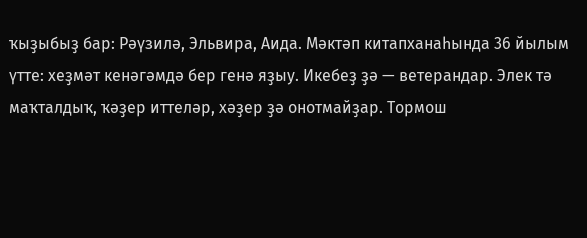ҡыҙыбыҙ бар: Рәүзилә, Эльвира, Аида. Мәктәп китапханаһында 36 йылым үтте: хеҙмәт кенәгәмдә бер генә яҙыу. Икебеҙ ҙә — ветерандар. Элек тә маҡталдыҡ, ҡәҙер иттеләр, хәҙер ҙә онотмайҙар. Тормош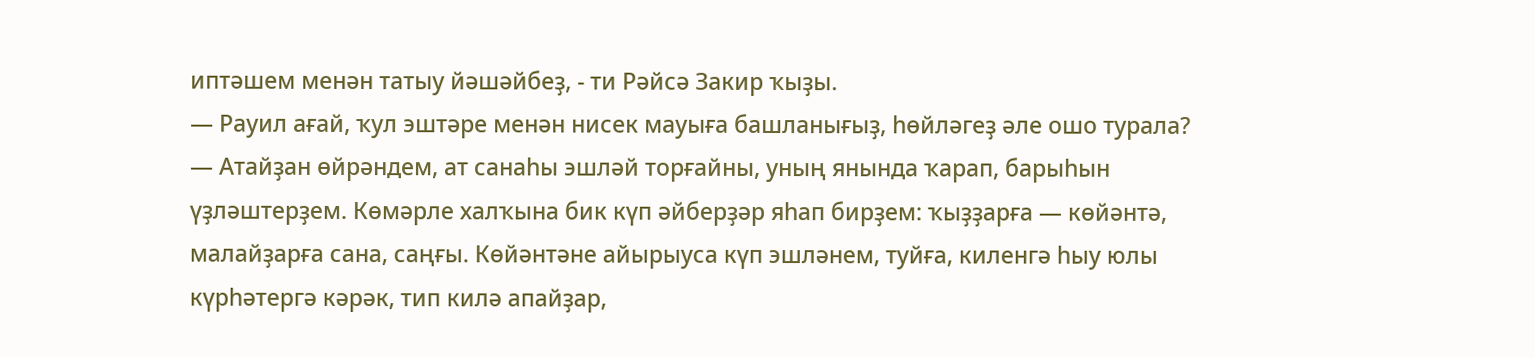иптәшем менән татыу йәшәйбеҙ, - ти Рәйсә Закир ҡыҙы.
— Рауил ағай, ҡул эштәре менән нисек мауыға башланығыҙ, һөйләгеҙ әле ошо турала?
— Атайҙан өйрәндем, ат санаһы эшләй торғайны, уның янында ҡарап, барыһын үҙләштерҙем. Көмәрле халҡына бик күп әйберҙәр яһап бирҙем: ҡыҙҙарға — көйәнтә, малайҙарға сана, саңғы. Көйәнтәне айырыуса күп эшләнем, туйға, киленгә һыу юлы күрһәтергә кәрәк, тип килә апайҙар,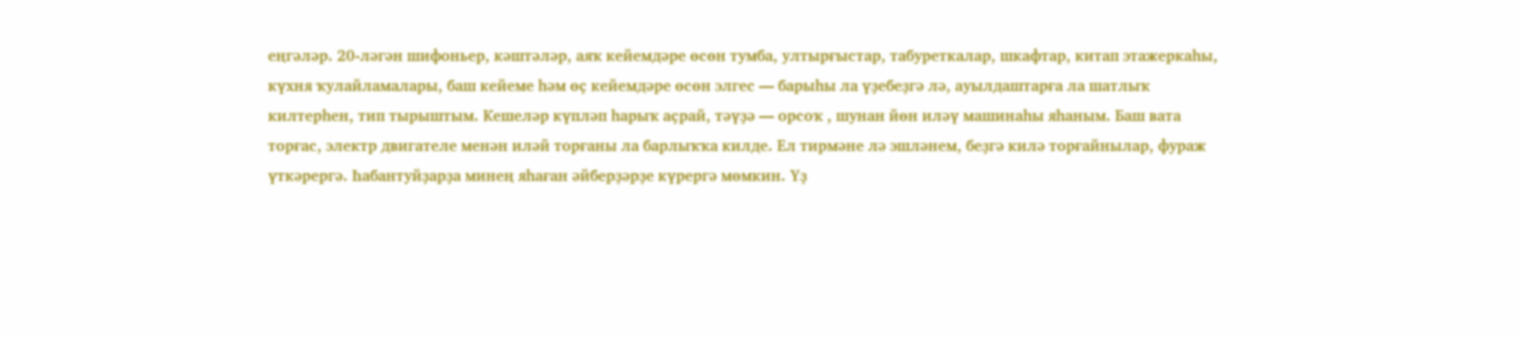еңгәләр. 20-ләгән шифоньер, кәштәләр, аяҡ кейемдәре өсөн тумба, ултырғыстар, табуреткалар, шкафтар, китап этажеркаһы, күхня ҡулайламалары, баш кейеме һәм өҫ кейемдәре өсөн элгес — барыһы ла үҙебеҙгә лә, ауылдаштарға ла шатлыҡ килтерһен, тип тырыштым. Кешеләр күпләп һарыҡ аҫрай, тәүҙә — орсоҡ , шунан йөн иләү машинаһы яһаным. Баш вата торғас, электр двигателе менән иләй торғаны ла барлыҡҡа килде. Ел тирмәне лә эшләнем, беҙгә килә торғайнылар, фураж үткәрергә. Һабантуйҙарҙа минең яһаған әйберҙәрҙе күрергә мөмкин. Үҙ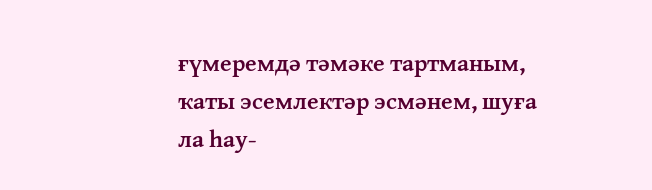ғүмеремдә тәмәке тартманым, ҡаты эсемлектәр эсмәнем, шуға ла һау-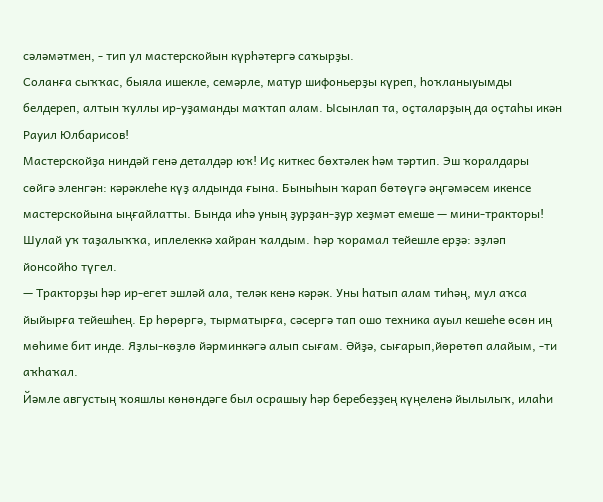сәләмәтмен, - тип ул мастерскойын күрһәтергә саҡырҙы.
Соланға сыҡҡас, быяла ишекле, семәрле, матур шифоньерҙы күреп, һоҡланыуымды белдереп, алтын ҡуллы ир-уҙаманды маҡтап алам. Ысынлап та, оҫталарҙың да оҫтаһы икән Рауил Юлбарисов!
Мастерскойҙа ниндәй генә деталдәр юҡ! Иҫ киткес бөхтәлек һәм тәртип. Эш ҡоралдары сөйгә эленгән: кәрәклеһе күҙ алдында ғына. Быныһын ҡарап бөтөүгә әңгәмәсем икенсе мастерскойына ыңғайлатты. Бында иһә уның ҙурҙан-ҙур хеҙмәт емеше — мини-тракторы! Шулай уҡ таҙалыҡҡа, иплелеккә хайран ҡалдым. Һәр ҡорамал тейешле ерҙә: эҙләп йонсойһо түгел.
— Тракторҙы һәр ир-егет эшләй ала, теләк кенә кәрәк. Уны һатып алам тиһәң, мул аҡса йыйырға тейешһең. Ер һөрөргә, тырматырға, сәсергә тап ошо техника ауыл кешеһе өсөн иң мөһиме бит инде. Яҙлы-көҙлө йәрминкәгә алып сығам. Әйҙә, сығарып,йөрөтөп алайым, -ти аҡһаҡал.
Йәмле августың ҡояшлы көнөндәге был осрашыу һәр беребеҙҙең күңеленә йылылыҡ, илаһи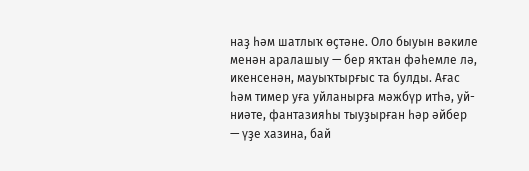наҙ һәм шатлыҡ өҫтәне. Оло быуын вәкиле менән аралашыу — бер яҡтан фәһемле лә, икенсенән, мауыҡтырғыс та булды. Ағас һәм тимер уға уйланырға мәжбүр итһә, уй-ниәте, фантазияһы тыуҙырған һәр әйбер — үҙе хазина, бай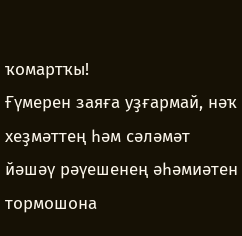ҡомартҡы!
Ғүмерен заяға уҙғармай, нәҡ хеҙмәттең һәм сәләмәт йәшәү рәүешенең әһәмиәтен тормошона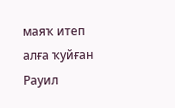маяҡ итеп алға ҡуйған Рауил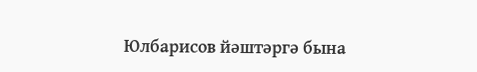Юлбарисов йәштәргә бына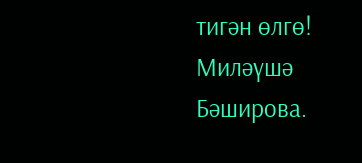тигән өлгө!
Миләүшә Бәширова.